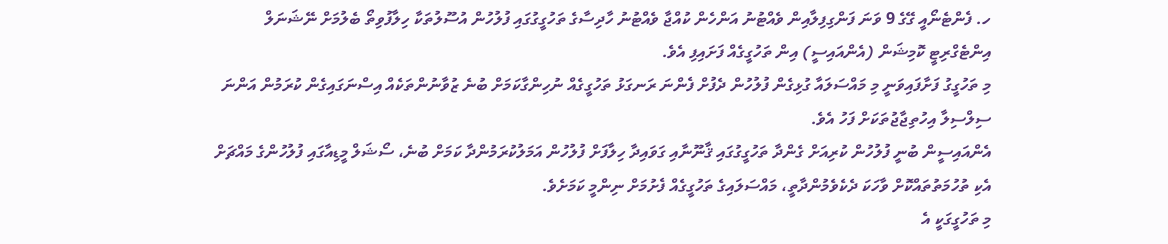ހ. ފެންޓެނޯއީ ގޭގެ 9 ވަނަ ފަންގިފިލާއިން ވެއްޓުނު އަންހެން ކުއްޖާ ވެއްޓުނު ހާދިސާގެ ތަހުގީގުގައި ފުލުހުން އުސޫލުތަކާ ހިލާފުވިތޯ ބެލުމަށް ނޭޝަނަލް އިންޓެގްރިޓީ ކޮމިޝަން (އެންއައިސީ) އިން ތަހުގީގެއް ފަށައިފި އެވެ.
މި ތަހުގީގު ފަށާފައިވަނީ މި މައްސަލައާ ގުޅިގެން ފުލުހުން ދެފުށް ފެންނަ ރަނގަޅު ތަހުގީގެއް ނުހިންގާކަމަށް ބުނެ ޒުވާނުންތަކެއް އިސްނަގައިގެން ކުރަމުން އަންނަ ސިލްސިލާ އިހުތިޖާޖުތަކަށް ފަހު އެވެ.
އެންއައިސީން ބުނީ ފުލުހުން ކުރިއަށް ގެންދާ ތަހުގީގުގައި ޤާނޫނާއި ގަވައިދާ ހިލާފަށް ފުލުހުން އަމަލުކުރަމުންދާ ކަމަށް ބުނެ، ސޯޝަލް މީޑިއާގައި ފުލުހުންގެ މައްޗަށް އެކި ތުހުމަތުތައްކޮށް ވާހަކަ ދެކެވެމުންދާތީ، މައްސަލައިގެ ތަހުގީގެއް ފެށުމަށް ނިންމީ ކަމަށެވެ.
މި ތަހުގީގަކީ އެ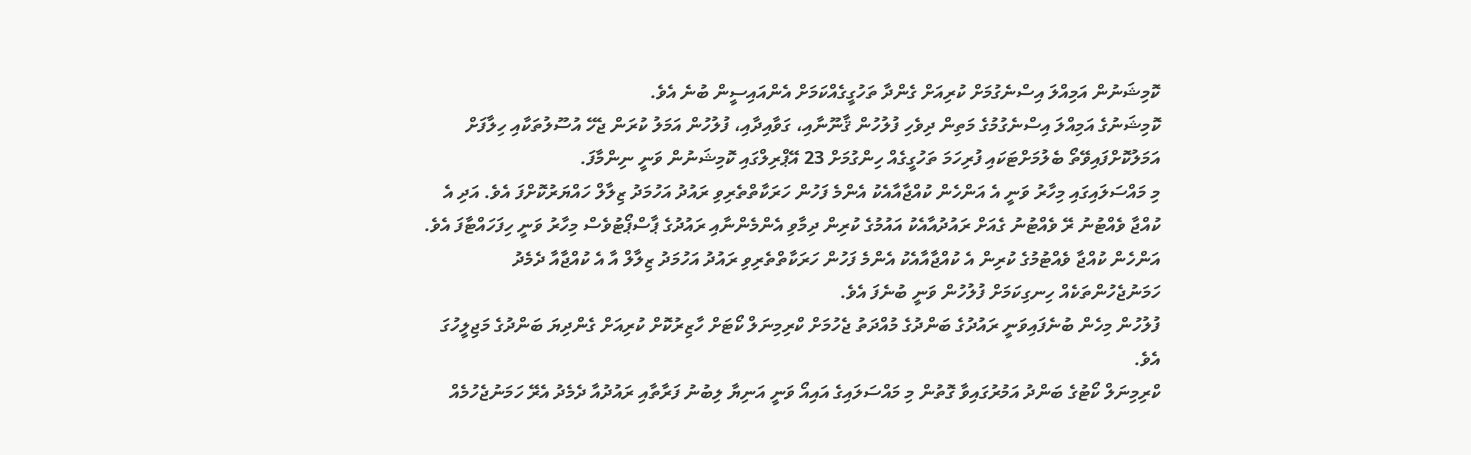ކޮމިޝަނުން އަމިއްލަ އިސްނެގުމަށް ކުރިއަށް ގެންދާ ތަހުގީގެއްކަމަށް އެންއައިސީން ބުނެ އެވެ.
ކޮމިޝަނުގެ އަމިއްލަ އިސްނެގުމުގެ މަތިން ދިވެހި ފުލުހުން ޤާނޫނާއި، ގަވާއިދާއި، ފުލުހުން އަމަލު ކުރަން ޖެހޭ އުސޫލުތަކާއި ހިލާފަށް އަމަލުކޮށްފައިވޭތޯ ބެލުމަށްޓަކައި ފުރިހަމަ ތަހުގީގެއް ހިންގުމަށް 23 އޭޕްރިލްގައި ކޮމިޝަނުން ވަނީ ނިންމާފަ.
މި މައްސަލައިގައި މިހާރު ވަނީ އެ އަންހެން ކުއްޖާއާއެކު އެންމެ ފަހުން ހަރަކާތްތެރިވި ރައުދު އަހުމަދު ޒިލާލް ހައްޔަރުކޮށްފަ އެވެ. އަދި އެ ކުއްޖާ ވެއްޓުނު ރޭ ވެއްޓުނު ގެއަށް ރައުދުއާއެކު އައުމުގެ ކުރިން ދިމާވި އެންމެންނާއި ރައުދުގެ ޕާސްޕޯޓުވެސް މިހާރު ވަނީ ހިފަހައްޓާފަ އެވެ.
އަންހެން ކުއްޖާ ވެއްޓުމުގެ ކުރިން އެ ކުއްޖާއާއެކު އެންމެ ފަހުން ހަރަކާތްތެރިވި ރައުދު އަހުމަދު ޒިލާލް އާ އެ ކުއްޖާއާ ދެމެދު ހަމަނުޖެހުންތަކެއް ހިނގިކަމަށް ފުލުހުން ވަނީ ބުނެފަ އެވެ.
ފުލުހުން މިހެން ބުނެފައިވަނީ ރައުދުގެ ބަންދުގެ މުއްދަތު ޖެހުމަށް ކްރިމިނަލް ކޯޓަށް ހާޒިރުކޮށް ކުރިއަށް ގެންދިޔަ ބަންދުގެ މަޖިލީހުގަ އެވެ.
ކްރިމިނަލް ކޯޓުގެ ބަންދު އަމުރުގައިވާ ގޮތުން މި މައްސަލައިގެ އައިއޯ ވަނީ އަނިޔާ ލިބުނު ފަރާތާއި ރައުދުއާ ދެމެދު އެރޭ ހަމަނުޖެހުމެއް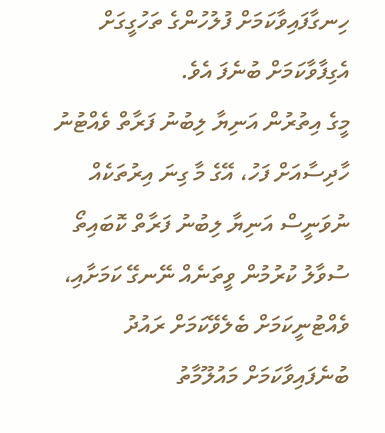ހިނގާފައިވާކަމަށް ފުލުހުންގެ ތަހުގީގަށް އެގިފާވާކަމަށް ބުނެފަ އެވެ.
މީގެ އިތުރުން އަނިޔާ ލިބުނު ފަރާތް ވެއްޓުނު ހާދިސާއަށް ފަހު، އޭގެ މާ ގިނަ އިރުތަކެއް ނުވަނީސް އަނިޔާ ލިބުނު ފަރާތް ކޮބައިތޯ ސުވާލު ކުރުމުން ވީތަނެއް ނޭނގޭ ކަމަށާއި، ވެއްޓުނީކަމަށް ބެލެވޭކަމަށް ރައުދު ބުނެފައިވާކަމަށް މައުލޫމާތު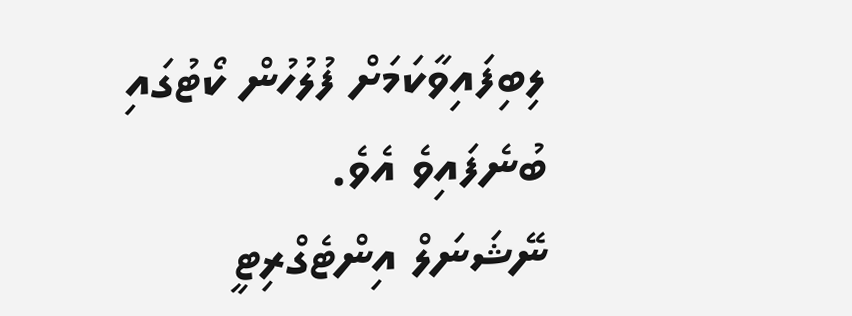ލިބިފައިވާކަމަށް ފުލުހުން ކޯޓުގައި ބުނެފައިވެ އެވެ.
ނޭޝަނަލް އިންޓެގްރިޓީ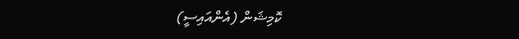ކޮމިޝަން (އެންއައިސީ)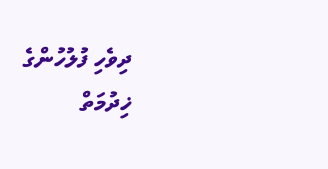ދިވެހި ފުލުހުންގެ ޚިދުމަތް